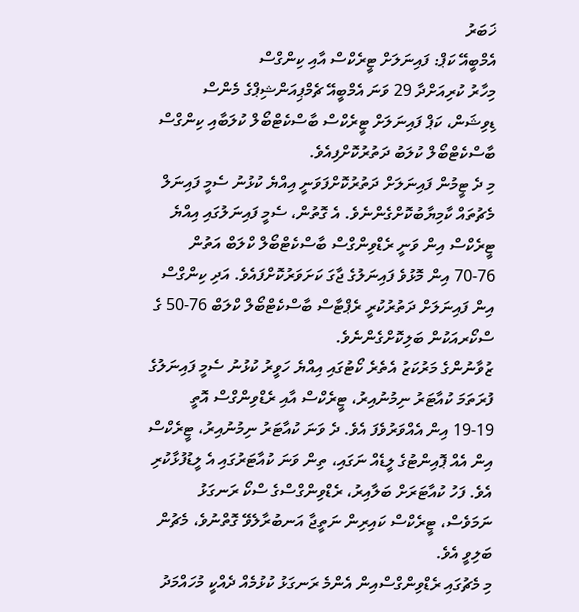ޚަބަރު
އެމްބީއޭ ކަޕް: ފައިނަލަށް ޓީރެކްސް އާއި ކިންގްސް
މިހާރު ކުރިއަށްދާ 29 ވަނަ އެމްބީއޭ ޗެމްޕިއަންޝިޕްގެ މެންސް ޑިވިޝަން، ކަޕް ފައިނަލަށް ޓީރެކްސް ބާސްކެޓްބޯލް ކުލަބާއި ކިންގްސް ބާސްކެޓްބޯލް ކުލަބު ދަތުރުކޮށްފިއެވެ.
މި ދެ ޓީމުން ފައިނަލަށް ދަތުރުކޮށްފަވަނީ އިއްޔެ ކުޅުނު ސެމީ ފައިނަލް މެޗުތައް ކާމިޔާބުކޮށްގެންނެވެ. އެ ގޮތުން، ސެމީ ފައިނަލުގައި އިއްޔެ ޓީރެކްސް އިން ވަނީ ރެޑްވިންގްސް ބާސްކެޓްބޯލް ކްލަބް އަތުން 76-70 އިން މޮޅުވެ ފައިނަލުގެ ޖާގަ ކަށަވަރުކޮށްފައެވެ. އަދި ކިންގްސް އިން ފައިނަލަށް ދަތުރުކުރީ ރެޕްޓާސް ބާސްކެޓްބޯލް ކްލަބް 76-50 ގެ ސްކޯރއަކުން ބަލިކޮށްގެންނެވެ.
ޒުވާނުންގެ މަރުކަޒު އެތެރެ ކޯޓުގައި އިއްޔެ ހަވީރު ކުޅުނު ސެމީ ފައިނަލުގެ ފުރަތަމަ ކުއާޓަރު ނިމުނުއިރު، ޓީރެކްސް އާއި ރެޑްވިންގްސް އޮތީ 19-19 އިން އެއްވަރުވެފަ އެވެ. ދެ ވަނަ ކުއާޓަރު ނިމުނުއިރު، ޓީރެކްސް އިން އެއް ޕޮއިންޓުގެ ލީޑެއް ނަގައި، ތިން ވަނަ ކުއާޓަރުގައި އެ ލީޑުފުޅާކުރި އެވެ. ފަހު ކުއާޓަރަށް ބަލާއިރު، ރެޑްވިންގްސްގެ ސްކޯ ރަނގަޅު ނަމަވެސް، ޓީރެކްސް ކައިރިން ނަތީޖާ އަނބުރާލެވޭ ގޮތްނުވެ، މެޗުން ބަލިވީ އެވެ.
މި މެޗުގައި ރެޑްވިންގްސްއިން އެންމެ ރަނގަޅު ކުޅުމެއް ދެއްކީ މުހައްމަދު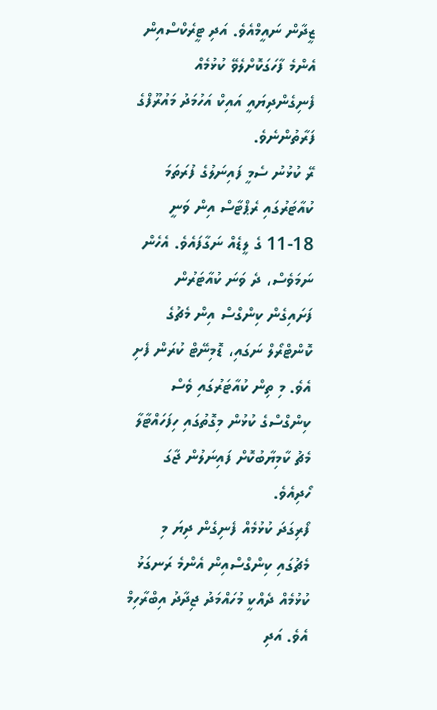ޒީދާން ނައީމްއެވެ. އަދި ޓީރެކްސްއިން އެންމެ ފާހަގަކޮށްލެވޭ ކުޅުމެއް ފެނިގެންދިޔައީ އައިކް އަހުމަދު މައުރޫފްގެ ފަރާތުންނެވެ.
ރޭ ކުޅުނު ސެމީ ފައިނަލުގެ ފުރަތަމަ ކުއާޓަރުގައި ރެޕްޓާސް އިން ވަނީ 18-11 ގެ ލީޑެއް ނަގާފައެވެ. އެހެން ނަމަވެސް، ދެ ވަނަ ކުއާޓަރުން ފަށައިގެން ކިންގްސް އިން މެޗުގެ ކޮންޓްރޯލް ނަގައި، ޑޮމިނޭޓް ކުރަން ފެށި އެވެ. މި ތިން ކުއާޓަރުގައި ވެސް ކިންގްސްގެ ކުޅުން މިގޮތުގައި ހިފަހައްޓާލާ މެޗު ކާމިޔާބުކޮށް ފައިނަލުން ޖާގަ ހޯދިއެވެ.
ފޯރިގަދަ ކުޅުމެއް ފެނިގެން ދިޔަ މި މެޗުގައި ކިންގްސްއިން އެންމެ ރަނގަޅު ކުޅުމެއް ދެއްކީ މުހައްމަދު ޖިދާދު އިބްރާހިމް އެވެ. އަދި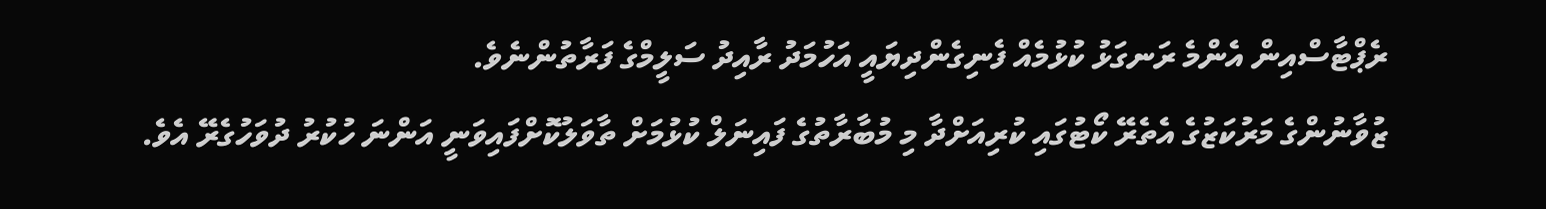ރެޕްޓާސްއިން އެންމެ ރަނގަޅު ކުޅުމެއް ފެނިގެންދިޔައީ އަހުމަދު ރާއިދު ސަލީމްގެ ފަރާތުންނެވެ.
ޒުވާނުންގެ މަރުކަޒުގެ އެތެރޭ ކޯޓުގައި ކުރިއަށްދާ މި މުބާރާތުގެ ފައިނަލް ކުޅުމަށް ތާވަލުކޮށްފައިވަނީ އަންނަ ހުކުރު ދުވަހުގެރޭ އެވެ.